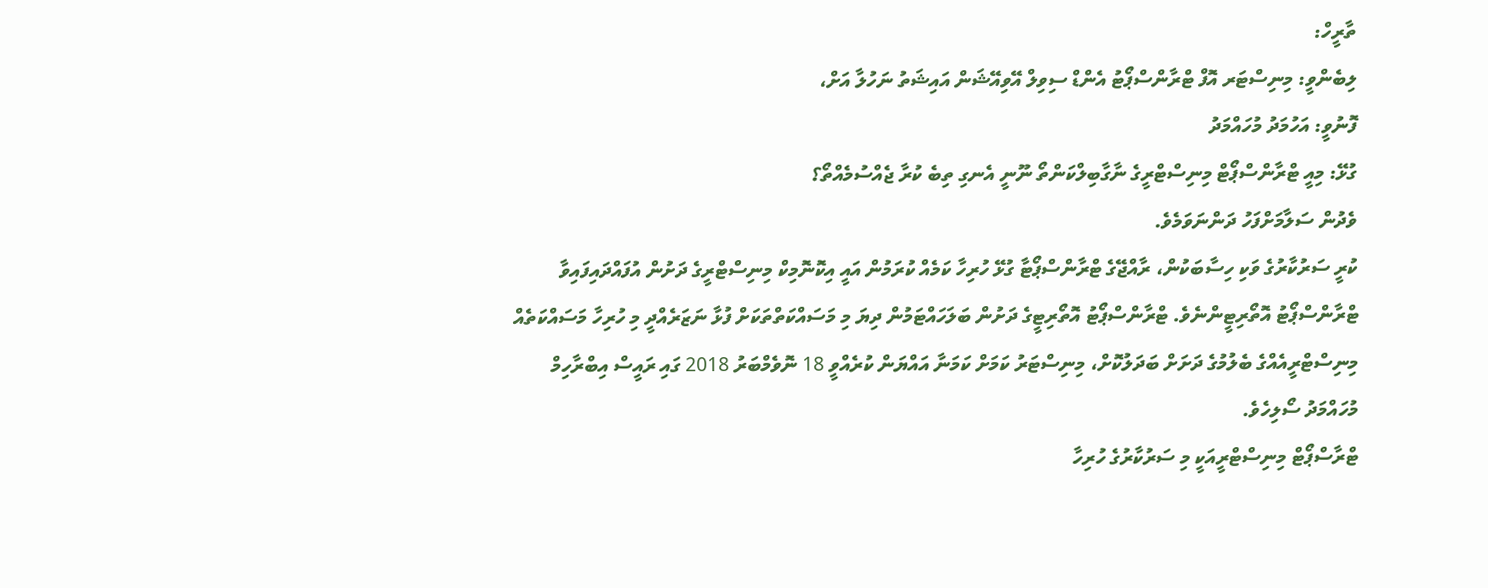ތާރީހް:
ލިބެންވީ: މިނިސްޓަރ އޮފް ޓްރާންސްޕޯޓު އެންޑް ސިވިލް އޭވިއޭޝަން އައިޝަތު ނަހުލާ އަށް،
ފޮނުވީ: އަހުމަދު މުހައްމަދު
ގުޅޭ: މިއީ ޓްރާންސްޕޯޓް މިނިސްޓްރީގެ ނާގާބިލްކަންތޯ ނޫނީ އެނގި ތިބެ ކުރާ ޖެއްސުމެއްތޯ؟
ވެދުން ސަލާމަށްފަހު ދަންނަވަމެވެ.
ކުރީ ސަރުކާރުގެ ވަކި ހިސާބަކުން، ރާއްޖޭގެ ޓްރާންސްޕޯޓާ ގުޅޭ ހުރިހާ ކަމެއް ކުރަމުން އައީ އިކޮނޮމިކް މިނިސްޓްރީގެ ދަށުން އުފައްދައިފައިވާ ޓްރާންސްޕޯޓު އޮތޯރިޓީންނެވެ. ޓްރާންސްޕޯޓު އޮތޯރިޓީގެ ދަށުން ބަލަހައްޓަމުން ދިޔަ މި މަސައްކަތްތަކަށް ފުޅާ ނަޒަރެއްދީ މި ހުރިހާ މަސައްކަތެއް މިނިސްޓްރީއެއްގެ ބެލުމުގެ ދަށަށް ބަދަލުކޮށް، މިނިސްޓަރު ކަމަށް ކަމަނާ އައްޔަން ކުރެއްވީ 18 ނޮވެމްބަރު 2018 ގައި ރައީސް އިބްރާހިމް މުހައްމަދު ސޯލިހެވެ.
ޓްރާސްޕޯޓް މިނިސްޓްރީއަކީ މި ސަރުކާރުގެ ހުރިހާ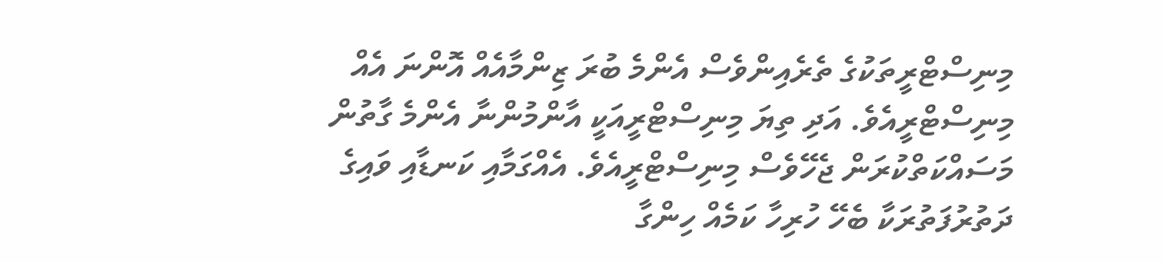މިނިސްޓްރީތަކުގެ ތެރެއިންވެސް އެންމެ ބުރަ ޒިންމާއެއް އޮންނަ އެއް މިނިސްޓްރީއެވެ. އަދި ތިޔަ މިނިސްޓްރީއަކީ އާންމުންނާ އެންމެ ގާތުން މަސައްކަތްކުރަން ޖެހޭވެސް މިނިސްޓްރީއެވެ. އެއްގަމާއި ކަނޑާއި ވައިގެ ދަތުރުފަތުރަކާ ބެހޭ ހުރިހާ ކަމެއް ހިންގާ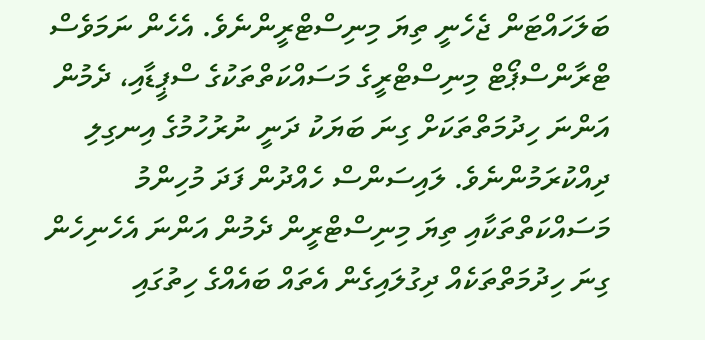ބަލަހައްޓަން ޖެހެނީ ތިޔަ މިނިސްޓްރީންނެވެ. އެހެން ނަމަވެސް ޓްރާންސްޕޯޓް މިނިސްޓްރީގެ މަސައްކަތްތަކުގެ ސްޕީޑާއި، ދެމުން އަންނަ ހިދުމަތްތަކަށް ގިނަ ބަޔަކު ދަނީ ނުރުހުމުގެ އިނގިލި ދިއްކުރަމުންނެވެ. ލައިސަންސް ހެއްދުން ފަދަ މުހިންމު މަސައްކަތްތަކާއި ތިޔަ މިނިސްޓްރީން ދެމުން އަންނަ އެހެނިހެން ގިނަ ހިދުމަތްތަކެއް ދިގުލައިގެން އެތައް ބައެއްގެ ހިތުގައި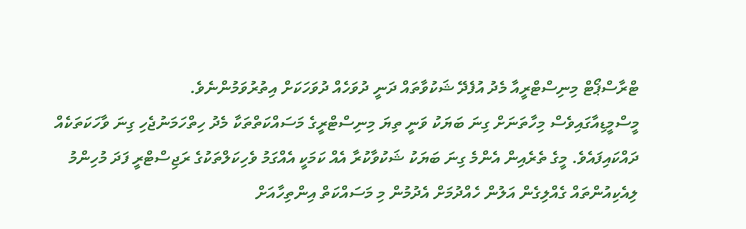ޓްރާސްޕޯޓް މިނިސްޓްރީއާ މެދު އުފެދޭ ޝަކުވާތައް ދަނީ ދުވަހެއް ދުވަހަކަށް އިތުރުވަމުންނެވެ.
މީސްމީޑިއާގައިވެސް މިހާތަނަށް ގިނަ ބަޔަކު ވަނީ ތިޔަ މިނިސްޓްރީގެ މަސައްކަތްތަކާ މެދު ހިތްހަމަނުޖެހި ގިނަ ވާހަކަތަކެއް ދައްކައިފައެވެ. މީގެ ތެރެއިން އެންމެ ގިނަ ބަޔަކު ޝަކުވާކުރާ އެއް ކަމަކީ އެއްގަމު ވެހިކަލްތަކުގެ ރަޖިސްޓްރީ ފަދަ މުހިންމު ލިއެކިއުންތައް ގެއްލިގެން އަލުން ހެއްދުމަށް އެދުމުން މި މަސައްކަތް އިންތިހާއަށް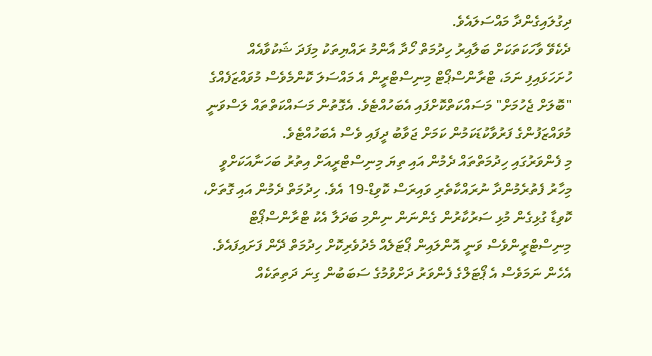ދިގުލައިގެންދާ މައްސަލައެވެ.
ދެކެވޭ ވާހަކަތަކަށް ބަލާއިރު ހިދުމަތް ހޯދާ އާންމު ރައްޔިތަކު މިފަދަ ޝަކުވާއެއް ހުށަހަޅައިފި ނަމަ، ޓްރާންސްޕޯޓް މިނިސްޓްރީން އެ މައްސަލަ ކޮންމެވެސް މުވައްޒަފެއްގެ "ބޮލަށް ޖެހުމަށް" މަސައްކަތްކޮށްފައި އެބަހުއްޓެވެ. އެގޮތުން މަސައްކަތްތައް ލަސްވަނީ މުވައްޒަފުންގެ ފަރުވާކުޑަކަމުން ކަމަށް ޖަވާބު ދީފައި ވެސް އެބަހުއްޓެވެ.
މި ފެންވަރުގައި ހިދުމަތްތައް ދެމުން އައި ތިޔަ މިނިސްޓްރީއަށް އިތުރު ބަހަނާއަކަށްވީ މިހާރު ފެތުރެމުންދާ ނުރައްކާތެރި ވައިރަސް ކޮވިޑް-19 އެވެ. ހިދުމަތް ދެމުން އައި ގޮތަށް، ކޮވިޑާ ގުޅިގެން މުޅި ސަރުކާރުން ގެންނަން ނިންމި ބަދަލާ އެކު ޓްރާންސްޕޯޓް މިނިސްޓްރީންވެސް ވަނީ އޮންލައިން ޕޯޓަލެއް މެދުވެރިކޮށް ހިދުމަތް ދޭން ފަށައިފައެވެ. އެހެން ނަމަވެސް އެ ޕޯޓަލްގެ ފެންވަރު ދަށްވުމުގެ ސަބަބުން ގިނަ ދަތިތަކެއް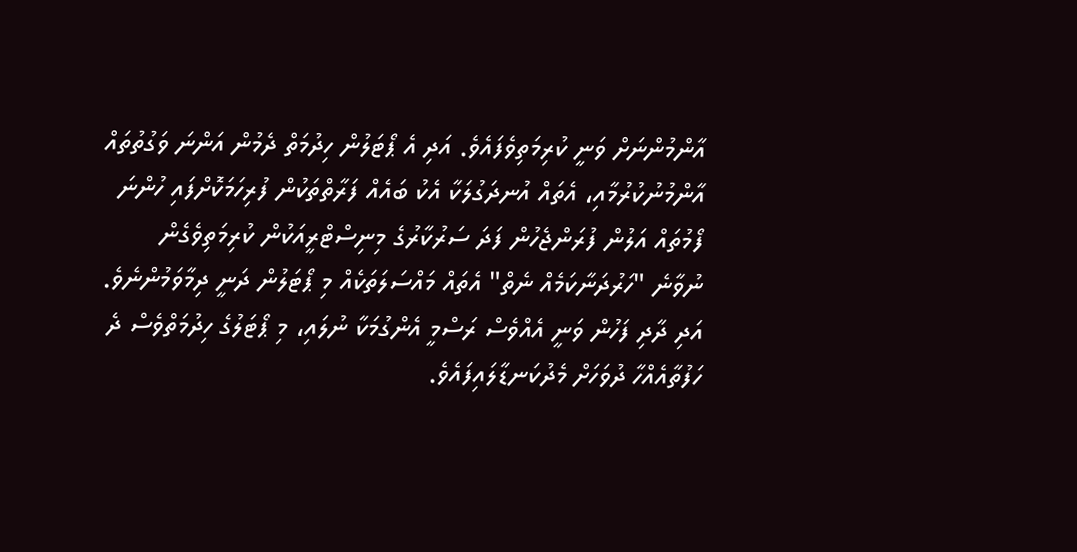އާންމުންނަށް ވަނީ ކުރިމަތިވެފައެވެ. އަދި އެ ޕޯޓަލުން ހިދުމަތް ދެމުން އަންނަ ވަގުތުތައް އާންމުނުކުރުމާއި، އެތައް އުނދަގުލަކާ އެކު ބައެއް ފަރާތްތަކުން ފުރިހަމަކޮށްފައި ހުންނަ ފޯމުތައް އަލުން ފުރަންޖެހުން ފަދަ ސަރުކާރުގެ މިނިސްޓްރީއަކުން ކުރިމަތިވެގެން ނުވާނެ "ހަރުދަނާކަމެއް ނެތް" އެތައް މައްސަލަތަކެއް މި ޕޯޓަލުން ދަނީ ދިމާވަމުންނެވެ. އަދި ދާދި ފަހުން ވަނީ އެއްވެސް ރަސްމީ އެންގުމަކާ ނުލައި، މި ޕޯޓަލުގެ ހިދުމަތްވެސް ދެ ހަފުތާއެއްހާ ދުވަހަށް މެދުކަނޑާލައިފައެވެ.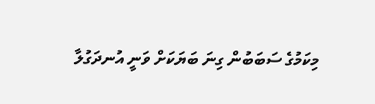މިކަމުގެ ސަބަބުން ގިނަ ބަޔަކަށް ވަނީ އުނދަގުލާ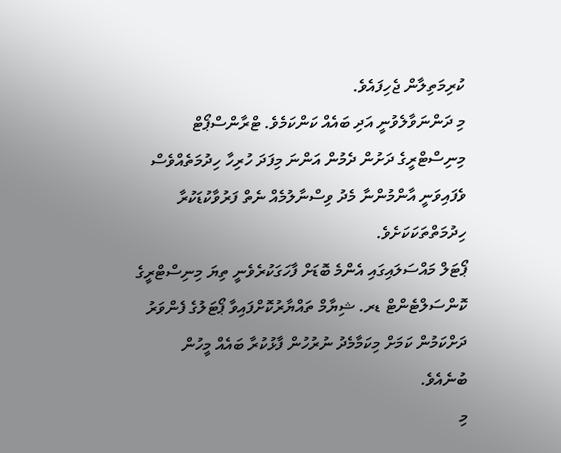ކުރިމަތިލާން ޖެހިފައެވެ.
މި ދަންނަވާލެވުނީ އަދި ބައެއް ކަންކަމެވެ. ޓްރާންސްޕޯޓް މިނިސްޓްރީގެ ދަށުން ދެމުން އަންނަ މިފަދަ ހުރިހާ ހިދުމަތެއްވެސް ވެފައިވަނީ އާންމުންނާ މެދު ވިސްނާލުމެއް ނެތް ފަރުވާކުޑަކުރާ ހިދުމަތްތަކަކަށެވެ.
ޕޯޓަލް މައްސަލައިގައި އެންމެ ބޮޑަށް ފާހަގަކުރެވެނީ ތިޔަ މިނިސްޓްރީގެ ކޮންސަލްޓެންޓް ޑރ. ޝިޔާމް ތައްޔާރުކޮށްފައިވާ ޕޯޓަލުގެ ފެންވަރު ދަށްކަމުން ކަމަށް މިކަމާމެދު ނުރުހުން ފާޅުކުރާ ބައެއް މީހުން ބުނެއެވެ.
މި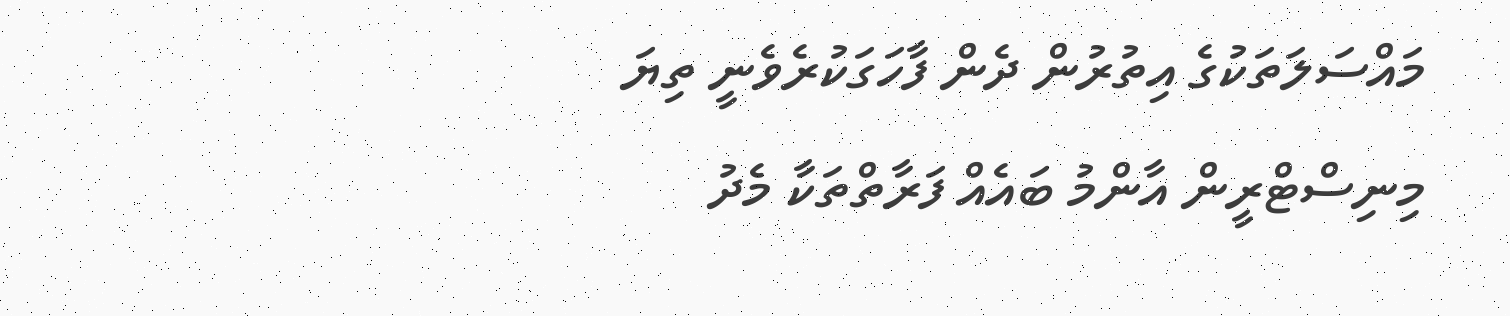މައްސަލަތަކުގެ އިތުރުން ދެން ފާހަގަކުރެވެނީ ތިޔަ މިނިސްޓްރީން އާންމު ބައެއް ފަރާތްތަކާ މެދު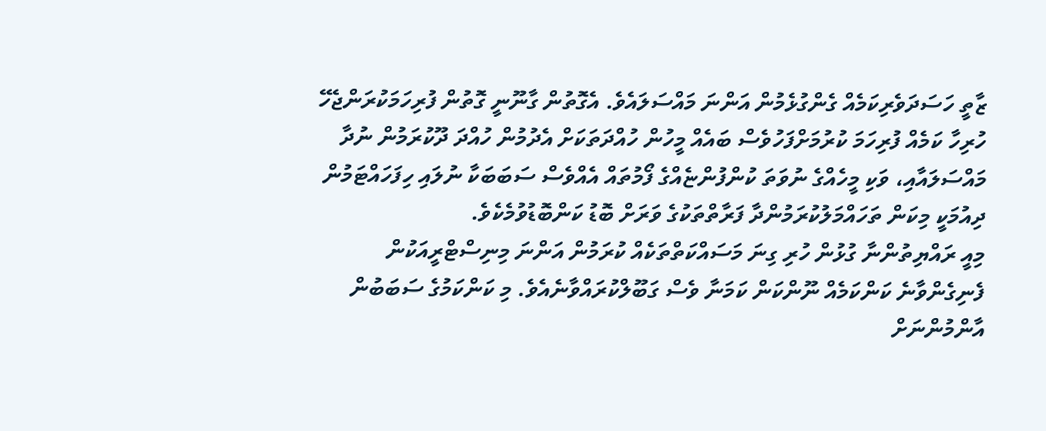ޒާތީ ހަސަދަވެރިކަމެއް ގެންގުޅެމުން އަންނަ މައްސަލައެވެ. އެގޮތުން ގާނޫނީ ގޮތުން ފުރިހަމަކުރަންޖެހޭ ހުރިހާ ކަމެއް ފުރިހަމަ ކުރުމަށްފަހުވެސް ބައެއް މީހުން ހުއްދަތަކަށް އެދުމުން ހުއްދަ ދޫކުރަމުން ނުދާ މައްސަލައާއި، ވަކި މީހެއްގެ ނުވަތަ ކުންފުންޏެއްގެ ފޯމުތައް އެއްވެސް ސަބަބަކާ ނުލައި ހިފަހައްޓަމުން ދިއުމަކީ މިކަން ތަހައްމަލުކުރަމުންދާ ފަރާތްތަކުގެ ވަރަށް ބޮޑު ކަންބޮޑުވުމެކެވެ.
މިއީ ރައްޔިތުންނާ ގުޅުން ހުރި ގިނަ މަސައްކަތްތަކެއް ކުރަމުން އަންނަ މިނިސްޓްރީއަކުން ފެނިގެންވާނެ ކަންކަމެއް ނޫންކަން ކަމަނާ ވެސް ގަބޫލްކުރައްވާނެއެވެ. މި ކަންކަމުގެ ސަބަބުން އާންމުންނަށް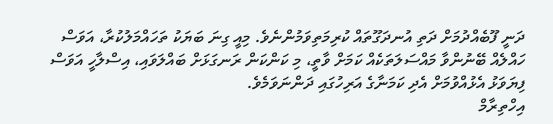ދަނީ ފޫބެއްދުމަށް ދަތި އުނދަގޫތައް ކުރިމަތިވަމުންނެވެ. މިއީ ގިނަ ބަޔަކު ތަހައްމަލުކުރާ، އަވަސް ހައްލެއް ބޭނުންވާ މައްސަލަތަކެއް ކަމަށް ވާތީ، މި ކަންކަން ރަނގަޅަށް ބައްލަވައި، އިސްލާހީ އަވަސް ފިޔަވަޅު އެޅުއްވުމަށް އެދި ކަމަނާގެ އަރިހުގައި ދަންނަވަމެވެ.
އިހްތިރާމް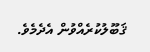ޤަބޫލުކުރެއްވުން އެދެމެވެ.